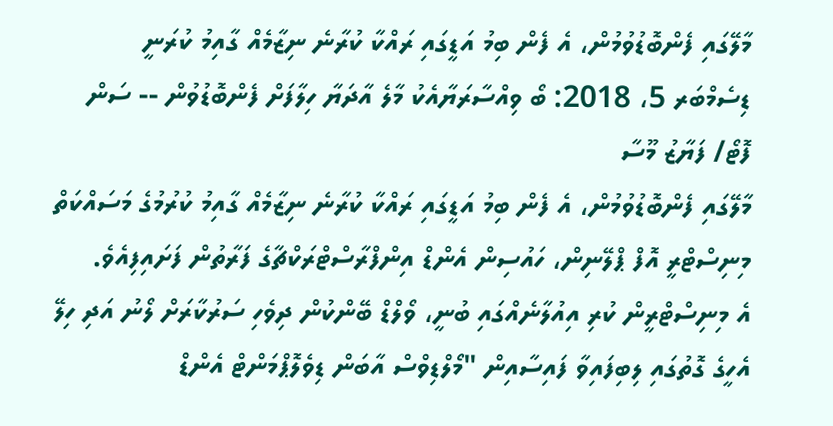މާލޭގައި ފެންބޮޑުވުމުން، އެ ފެން ބިމު އަޑީގައި ރައްކާ ކުރާނެ ނިޒާމެއް ގާއިމު ކުރަނީ
ޑިސެމްބަރ 5، 2018: ބޯ ވިއްސާރަޔާއެކު މާލެ އާދަޔާ ހިލާފަށް ފެންބޮޑުވުން -- ސަން ފޮޓޯ/ ފަޔާޒު މޫސާ
މާލޭގައި ފެންބޮޑުވުމުން، އެ ފެން ބިމު އަޑީގައި ރައްކާ ކުރާނެ ނިޒާމެއް ގާއިމު ކުރުމުގެ މަސައްކަތް މިނިސްޓްރީ އޮފް ޕްލޭނިން، ހައުސިން އެންޑް އިންފްރާސްޓްރަކްޗާގެ ފަރާތުން ފަށައިފިއެވެ.
އެ މިނިސްޓްރީން ކުރި އިއުލާނެއްގައި ބުނީ، ވޯލްޑް ބޭންކުން ދިވެހި ސަރުކާރަށް ލޯނު އަދި ހިލޭ އެހީގެ ގޮތުގައި ލިބިފައިވާ ފައިސާއިން "މޯލްޑިވްސް އާބަން ޑިވެލޮޕްމަންޓް އެންޑް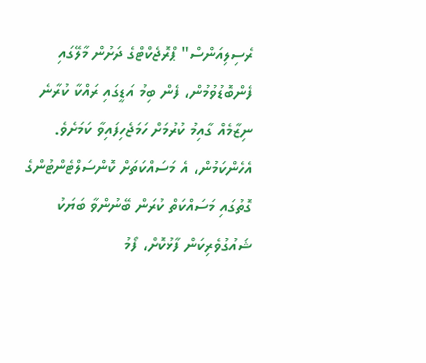ރެސިލިއަންސް" ޕްރޮޖެކްޓްގެ ދަށުން މާލޭގައި ފެންބޮޑުވުމުން، ފެން ބިމު އަޑީގައި ރައްކާ ކުރާނެ ނިޒާމެއް ގާއިމު ކުރުމަށް ހަމަޖެހިފައިވާ ކަމަށެވެ.
އެހެންކަމުން، އެ މަސައްކަތަށް ކޮންސަލްޓެންޓުންގެ ގޮތުގައި މަސައްކަތް ކުރަން ބޭނުންވާ ބަޔަކު ޝައުގުވެރިކަން ފާޅުކޮށް، ފޯމު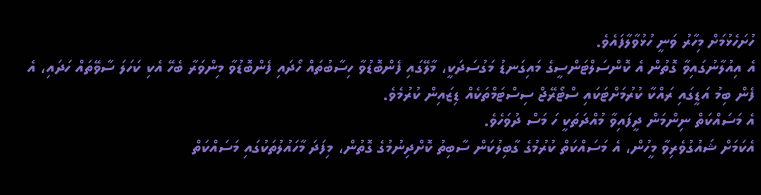ހުށަހެޅުމަށް މިހާރު ވަނީ ހުޅުވާލާފައެވެ.
އެ އިއުލާނުގައިވާ ގޮތުން އެ ކޮންސަލްޓަންސީގެ މައިގަނޑު މަގުސަދަކީ، މާލޭގައި ފެންބޮޑުވާ ހިސާބުތައް ހޯދައި ފެންބޮޑުވާ މިންވަރާ ބެހޭ އެކި ކަހަލަ ސާވޭތައް ހަދައި، އެ ފެން ބިމު އަޑީގައި ރައްކާ ކުރުމަށްޓަކައި ސްޓޯރޭޖް ސިސްޓަމްތަކެއް ޑިޒައިން ކުރުމެވެ.
އެ މަސައްކަތް ނިންމަން ދީފައިވާ މުއްދަތަކީ ހަ މަސް ދުވަހެވެ.
އެކަމަށް ޝައުގުވެރިވާ މީހުން، އެ މަސައްކަތް ކުރުމުގެ ގާބިލުކަން ސާބިތު ކޮށްދިނުމުގެ ގޮތުން، މިފަދަ މާހައުލުތަކުގައި މަސައްކަތް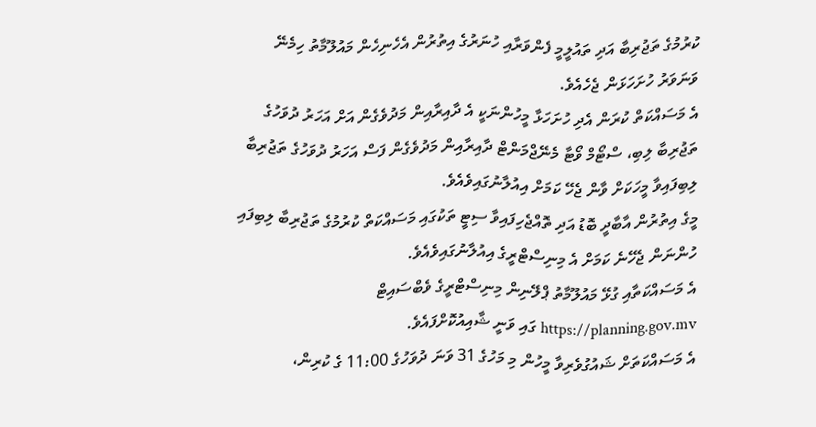ކުރުމުގެ ތަޖުރިބާ އަދި ތައުލީމީ ފެންވަރާއި ހުނަރުގެ އިތުރުން އެހެނިހެން މައުލޫމާތު ހިމެނޭ ވަނަވަރު ހުށަހަޅަން ޖެހެއެވެ.
އެ މަސައްކަތް ކުރަން އެދި ހުށަހަޅާ މީހުންނަކީ އެ ދާއިރާއިން މަދުވެގެން އަށް އަހަރު ދުވަހުގެ ތަޖުރިބާ ލިބި، ސްޓޯމް ވޯޓާ މެނޭޖްމަންޓް ދާއިރާއިން މަދުވެގެން ފަސް އަހަރު ދުވަހުގެ ތަޖުރިބާ ލިބިފައިވާ މީހަކަށް ވާން ޖެހޭ ކަމަށް އިއުލާނުގައިވެއެވެ.
މީގެ އިތުރުން އާބާދީ ބޮޑު އަދި ތޮއްޖެހިފައިވާ ސިޓީ ތަކުގައި މަސައްކަތް ކުރުމުގެ ތަޖުރިބާ ލިބިފައި ހުންނަން ޖެހޭނެ ކަމަށް އެ މިނިސްޓްރީގެ އިއުލާނުގައިވެއެވެ.
އެ މަސައްކަތާއި ގުޅޭ މައުލޫމާތު ޕްލޭނިން މިނިސްޓްރީގެ ވެބްސައިޓް https://planning.gov.mv ގައި ވަނީ ޝާއިއުކޮށްފައެވެ.
އެ މަސައްކަތަށް ޝައުގުވެރިވާ މީހުން މި މަހުގެ 31 ވަނަ ދުވަހުގެ 11:00 ގެ ކުރިން،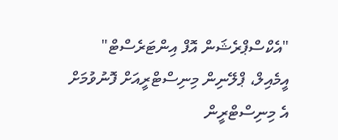"އެކްސްޕްރެޝަން އޮފް އިންޓަރެސްޓް" އީމެއިލް، ޕްލޭނިން މިނިސްޓްރީއަށް ފޮނުވުމަށް އެ މިނިސްޓްރީން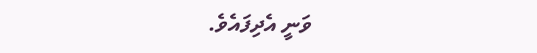ވަނީ އެދިފައެވެ.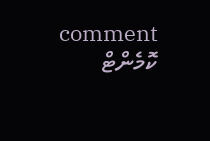comment ކޮމެންޓް